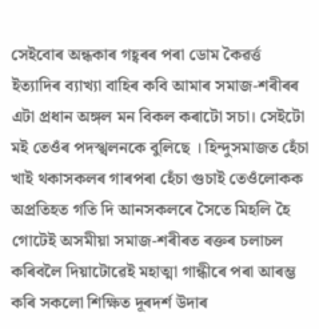সেইবোৰ অন্ধকাৰ গহ্বৰৰ পৰা ডোম কৈৱৰ্ত্ত ইত্যাদিৰ ব্যাখ্যা বাহিৰ কবি আমাৰ সমাজ-শৰীৰৰ এটা প্রধান অঙ্গল মন বিকল কৰাটো সচা। সেইটো মই তেওঁৰ পদস্খলনকে বুলিছে । হিন্দুসমাজত হেঁচা খাই থকাসকলৰ গাৰপৰা হেঁচা গুচাই তেওঁলোকক অপ্রতিহত গতি দি আনসকলৰে সৈতে মিহলি হৈ গোটেই অসমীয়া সমাজ-শৰীৰত ৰক্তৰ চলাচল কৰিবলৈ দিয়াটোৱেই মহাত্মা গান্ধীৰে পৰা আৰম্ভ কৰি সকলো শিক্ষিত দূৰদৰ্শ উদাৰ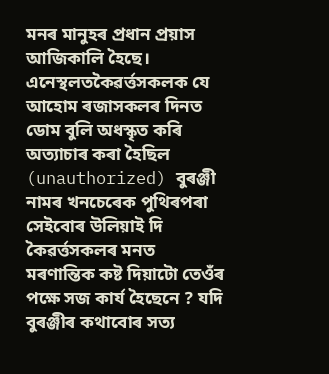মনৰ মানুহৰ প্রধান প্রয়াস আজিকালি হৈছে। এনেস্থলতকৈৱৰ্ত্তসকলক যে আহোম ৰজাসকলৰ দিনত ডোম বুলি অধস্কৃত কৰি অত্যাচাৰ কৰা হৈছিল (unauthorized) বুৰঞ্জী নামৰ খনচেৰেক পুথিৰপৰা সেইবোৰ উলিয়াই দি কৈৱৰ্ত্তসকলৰ মনত মৰণান্তিক কষ্ট দিয়াটো তেওঁৰ পক্ষে সজ কাৰ্য হৈছেনে ? যদি বুৰঞ্জীৰ কথাবোৰ সত্য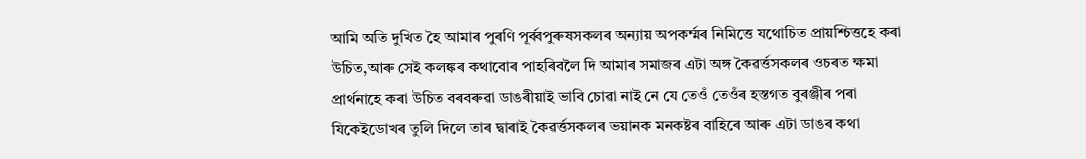আমি অতি দুখিত হৈ আমাৰ পুৰণি পূৰ্ব্বপুৰুষসকলৰ অন্যায় অপকৰ্ম্মৰ নিমিত্তে যথোচিত প্রায়শ্চিত্তহে কৰা উচিত,আৰু সেই কলঙ্কৰ কথাবোৰ পাহৰিবলৈ দি আমাৰ সমাজৰ এটা অঙ্গ কৈৱৰ্ত্তসকলৰ ওচৰত ক্ষমা প্রার্থনাহে কৰা উচিত বৰবৰুৱা ডাঙৰীয়াই ভাবি চোৱা নাই নে যে তেওঁ তেওঁৰ হস্তগত বুৰঞ্জীৰ পৰা যিকেইডোখৰ তুলি দিলে তাৰ দ্বাৰাই কৈৱৰ্ত্তসকলৰ ভয়ানক মনকষ্টৰ বাহিৰে আৰু এটা ডাঙৰ কথা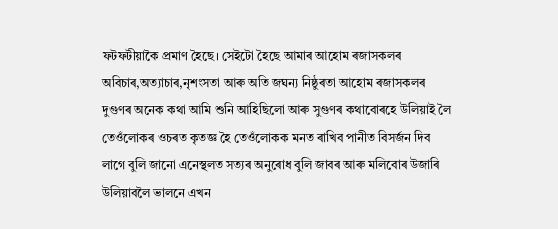ফটফটীয়াকৈ প্রমাণ হৈছে। সেইটো হৈছে আমাৰ আহোম ৰজাসকলৰ অবিচাৰ,অত্যাচাৰ,নৃশংসতা আৰু অতি জঘন্য নিষ্ঠুৰতা আহোম ৰজাসকলৰ দুগুণৰ অনেক কথা আমি শুনি আহিছিলো আৰু সুগুণৰ কথাবোৰহে উলিয়াই লৈ তেওঁলোকৰ ওচৰত কৃতজ্ঞ হৈ তেওঁলোকক মনত ৰাখিব পানীত বিসর্জন দিব লাগে বুলি জানো এনেস্থলত সত্যৰ অনুৰোধ বুলি জাবৰ আৰু মলিবোৰ উজাৰি উলিয়াবলৈ ভালনে এখন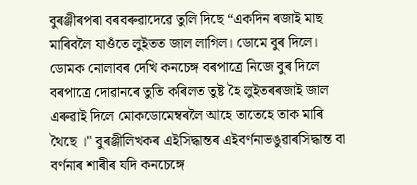বুৰঞ্জীৰপৰা বৰবৰুৱাদেৱে তুলি দিছে “একদিন ৰজাই মাছ মাৰিবলৈ যাওঁতে লুইতত জাল লাগিল। ডোমে বুৰ দিলে। ডোমক নোলাবৰ দেখি কনচেঙ্গ বৰপাত্রে নিজে বুৰ দিলে বৰপাত্রে দোৱানৰে তুতি কৰিলত তুষ্ট হৈ লুইতৰৰজাই জাল এৰুৱাই দিলে মোকডোমেম্বৰলৈ আহে তাতেহে তাক মাৰি থৈছে ।" বুৰঞ্জীলিখকৰ এইসিদ্ধান্তৰ এইবৰ্ণনাভঙুৱাৰসিদ্ধান্ত বা বর্ণনাৰ শাৰীৰ যদি কনচেঙ্গে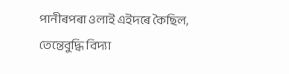পানীৰপৰা ওলাই এইদৰে কৈছিল, তেন্তেবুদ্ধি বিদ্যা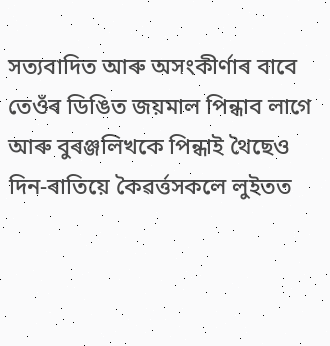সত্যবাদিত আৰু অসংকীর্ণাৰ বাবে তেওঁৰ ডিঙিত জয়মাল পিন্ধাব লাগে আৰু বুৰঞ্জলিখকে পিন্ধাই থৈছেও দিন-ৰাতিয়ে কৈৱৰ্ত্তসকলে লুইতত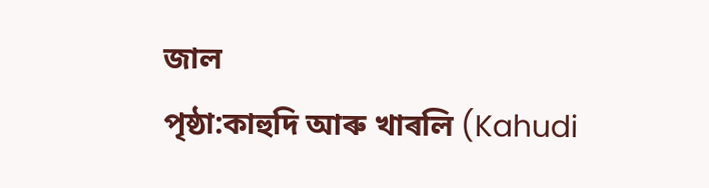জাল
পৃষ্ঠা:কাহুদি আৰু খাৰলি (Kahudi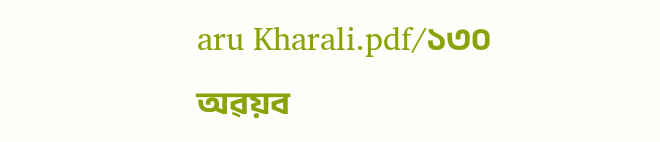aru Kharali.pdf/১৩০
অৱয়ব